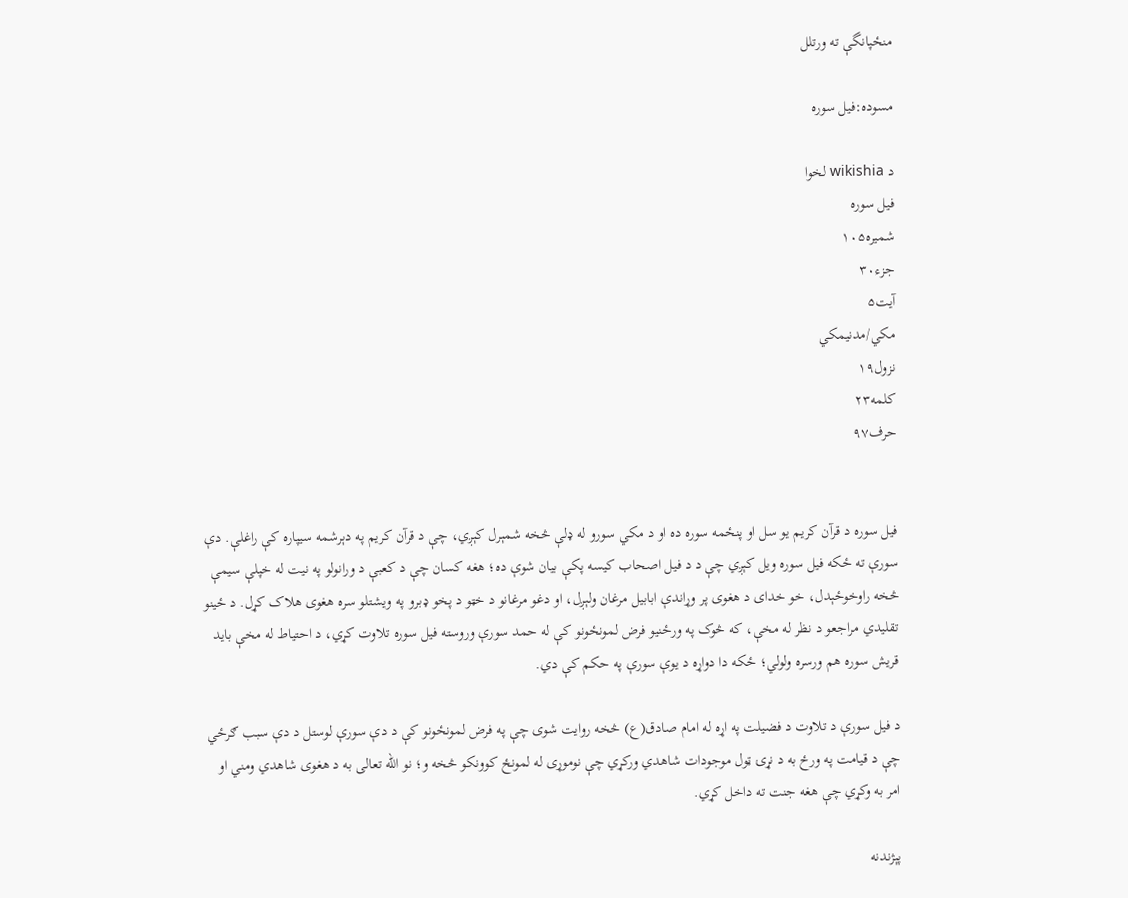منځپانگې ته ورتلل

مسوده:فیل سوره

د wikishia لخوا
فیل سوره
شمیره۱۰۵
جزء۳۰
آیت۵
مکي/مدنيمکي
نزول۱۹
کلمه۲۳
حرف۹۷


فیل سوره د قرآن کریم یو سل او پنځمه سوره ده او د مکي سورو له ډلې څخه شمېرل کېږي، چې د قرآن کریم په دېرشمه سیپاره کې راغلې. دې سورې ته ځکه فیل سوره ویل کېږي چې د د فیل اصحاب کیسه پکې بیان شوې ده؛ هغه کسان چې د کعبې د ورانولو په نیت له خپلې سیمې څخه راوخوځېدل، خو خدای د هغوی پر وړاندې ابابیل مرغان ولېږل، او دغو مرغانو د خټو د پخو ډبرو په ویشتلو سره هغوی هلاک کړل. د ځینو تقلیدي مراجعو د نظر له مخې، که څوک په ورځنیو فرض لمونځونو کې له حمد سورې وروسته فیل سوره تلاوت کړي، د احتیاط له مخې باید قریش سوره هم ورسره ولولي؛ ځکه دا دواړه د یوې سورې په حکم کې دي.

د فیل سورې د تلاوت د فضیلت په اړه له امام صادق(ع) څخه روایت شوی چې په فرض لمونځونو کې د دې سورې لوستل د دې سبب ګرځي چې د قیامت په ورځ به د نړۍ ټول موجودات شاهدي ورکړي چې نوموړی له لمونځ کوونکو څخه و؛ نو الله تعالی به د هغوی شاهدي ومني او امر به وکړي چې هغه جنت ته داخل کړي.

پېژندنه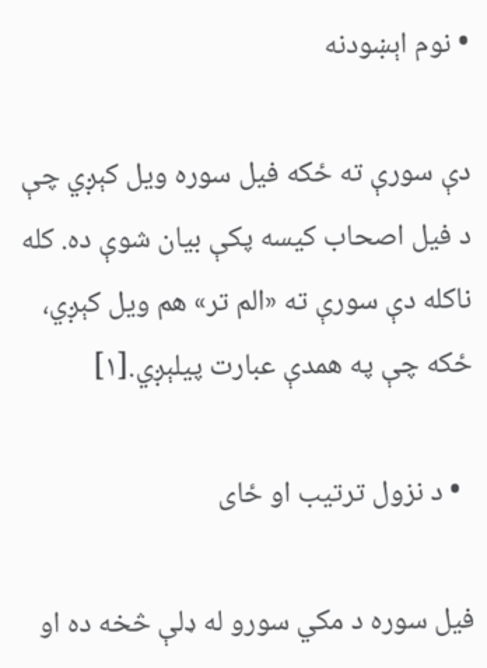• نوم اېښودنه

دې سورې ته ځکه فیل سوره ویل کېږي چې د فیل اصحاب کیسه پکې بیان شوې ده. کله ناکله دې سورې ته «الم تر» هم ویل کېږي، ځکه چې په همدې عبارت پیلېږي.[۱]

  • د نزول ترتیب او ځای

فیل سوره د مکي سورو له ډلې څخه ده او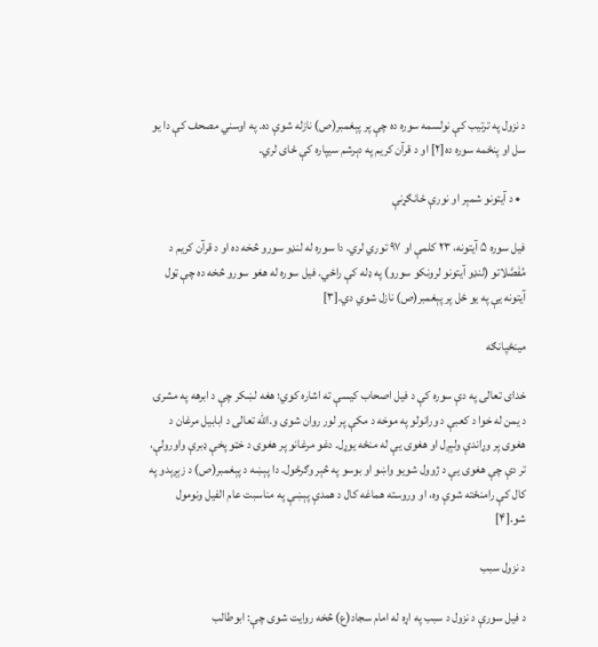د نزول په ترتیب کې نولسمه سوره ده چې پر پېغمبر(ص) نازله شوې ده. په اوسني مصحف کې دا یو سل او پنځمه سوره ده[۲] او د قرآن کریم په دېرشم سيپاره کې ځای لري.

  • د آیتونو شمېر او نورې ځانګړنې

فیل سوره ۵ آیتونه، ۲۳ کلمې او ۹۷ توري لري. دا سوره له لنډو سورو څخه ده او د قرآن کریم د مُفَصَّلاتو (لنډو آیتونو لرونکو سورو) په ډله کې راځي. فیل سوره له هغو سورو څخه ده چې ټول آیتونه یې په یو ځل پر پېغمبر(ص) نازل شوي دي.[۳]

مینځپانګه

خدای تعالی په دې سوره کې د فیل اصحاب کیسې ته اشاره کوي؛ هغه لښکر چې د ابرهه په مشرۍ د یمن له خوا د کعبې د ورانولو په موخه د مکې پر لور روان شوی و.الله تعالی د ابابیل مرغان د هغوی پر وړاندې ولېږل او هغوی یې له منځه یوړل. دغو مرغانو پر هغوی د خټو پخې ډبرې واورولې، تر دې چې هغوی یې د ژوول شویو واښو او بوسو په څېر وګرځول. دا پېښه د پېغمبر(ص) د زېږېدو په کال کې رامنځته شوې وه، او وروسته هماغه کال د همدې پېښې په مناسبت عام الفیل ونومول شو.[۴]

د نزول سبب

د فیل سورې د نزول د سبب په اړه له امام سجاد(ع) څخه روایت شوی چې: ابوطالب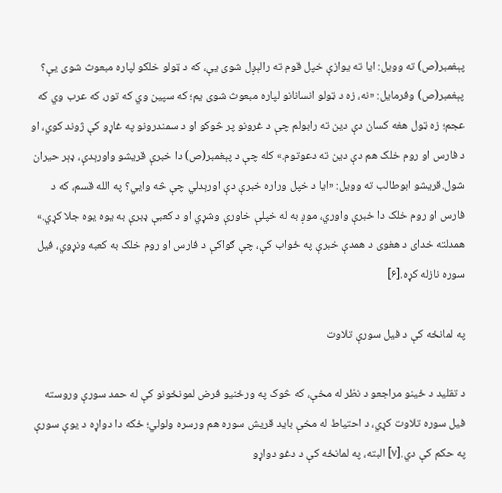پېغمبر(ص) ته وویل: ایا ته یوازې خپل قوم ته رالېږل شوی یې، که د ټولو خلکو لپاره مبعوث شوی یې؟ پېغمبر(ص) وفرمایل: «نه، زه د ټولو انسانانو لپاره مبعوث شوی یم؛ که سپین وي که تور، که عرب وي که عجم؛ زه ټول هغه کسان دې دین ته رابولم چې د غرونو پر څوکو او د سمندرونو په غاړو کې ژوند کوي، او د فارس او روم خلک هم دې دین ته دعوتوم.» کله چې د پېغمبر(ص) دا خبرې قریشو واورېدې، ډېر حیران شول.قریشو ابوطالب ته وویل: «ایا د خپل وراره خبرې دې اورېدلي چې څه وایي؟ په الله قسم، که د فارس او روم خلک دا خبرې واوري، موږ به له خپلې خاورې وشړي او د کعبې ډبرې به یوه یوه جلا کړي.» همدلته خدای د هغوی د همدې خبرې په ځواب کې، چې ګواکې د فارس او روم خلک به کعبه ونړوي، فیل سوره نازله کړه.[۶]

په لمانځه کې د فیل سورې تلاوت

د تقلید د ځینو مراجعو د نظر له مخې، که څوک په ورځنیو فرض لمونځونو کې له حمد سورې وروسته فیل سوره تلاوت کړي، د احتیاط له مخې باید قریش سوره هم ورسره ولولي؛ ځکه دا دواړه د یوې سورې په حکم کې دي.[۷] البته، په لمانځه کې د دغو دواړو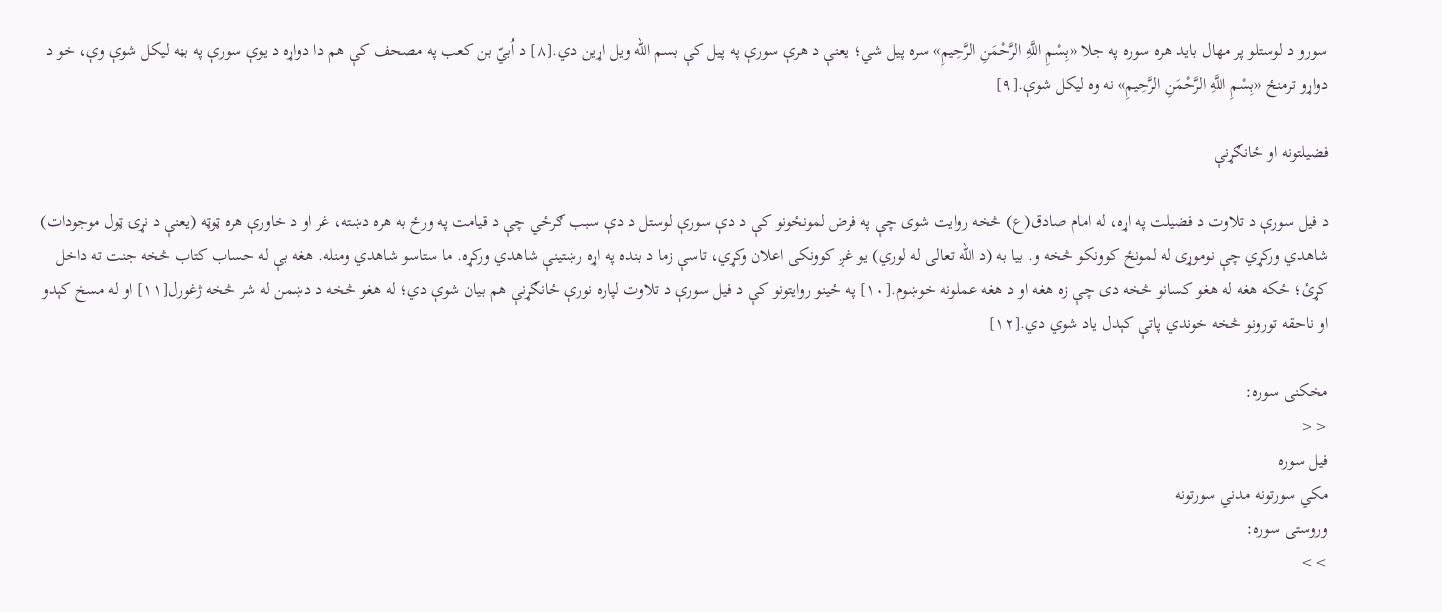سورو د لوستلو پر مهال باید هره سوره په جلا «بِسْمِ اللَّهِ الرَّحْمَنِ الرَّحِيمِ» سره پیل شي؛ یعنې د هرې سورې په پیل کې بسم الله ویل اړین دي.[۸] د اُبيّ بن کعب په مصحف کې هم دا دواړه د یوې سورې په بڼه لیکل شوې وې، خو د دواړو ترمنځ «بِسْمِ اللَّهِ الرَّحْمَنِ الرَّحِيمِ» نه وه لیکل شوې.[۹]

فضیلتونه او ځانګړنې

د فیل سورې د تلاوت د فضیلت په اړه، له امام صادق(ع) څخه روایت شوی چې په فرض لمونځونو کې د دې سورې لوستل د دې سبب ګرځي چې د قیامت په ورځ به هره دښته، غر او د خاورې هره ټوټه (یعنې د نړۍ ټول موجودات) شاهدي ورکړي چې نوموړی له لمونځ کوونکو څخه و. بیا به (د الله تعالی له لوري) یو غږ کوونکی اعلان وکړي، تاسې زما د بنده په اړه رښتینې شاهدي ورکړه. ما ستاسو شاهدي ومنله. هغه بې له حساب کتاب څخه جنت ته داخل کړئ؛ ځکه هغه له هغو کسانو څخه دی چې زه هغه او د هغه عملونه خوښوم.[۱۰] په ځینو روایتونو کې د فیل سورې د تلاوت لپاره نورې ځانګړنې هم بیان شوې دي؛ له هغو څخه د دښمن له شر څخه ژغورل[۱۱] او له مسخ کېدو او ناحقه تورونو څخه خوندي پاتې کېدل یاد شوي دي.[۱۲]

مخکنی سوره:
<<
فیل سوره
مکي سورتونه مدني سورتونه
وروستی سوره:
>>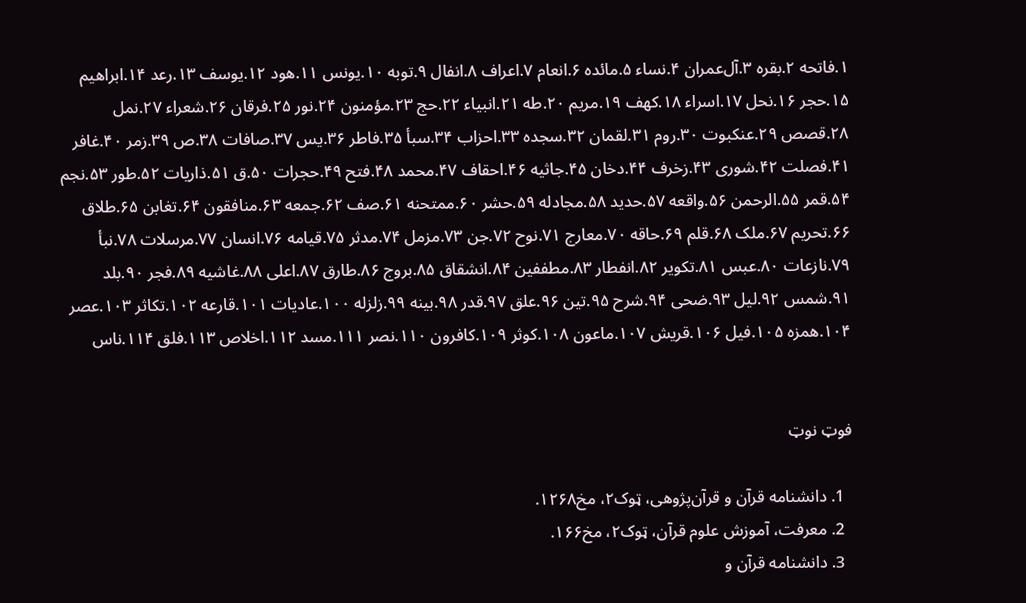۱.فاتحه ۲.بقره ۳.آل‌عمران ۴.نساء ۵.مائده ۶.انعام ۷.اعراف ۸.انفال ۹.توبه ۱۰.یونس ۱۱.هود ۱۲.یوسف ۱۳.رعد ۱۴.ابراهیم ۱۵.حجر ۱۶.نحل ۱۷.اسراء ۱۸.کهف ۱۹.مریم ۲۰.طه ۲۱.انبیاء ۲۲.حج ۲۳.مؤمنون ۲۴.نور ۲۵.فرقان ۲۶.شعراء ۲۷.نمل ۲۸.قصص ۲۹.عنکبوت ۳۰.روم ۳۱.لقمان ۳۲.سجده ۳۳.احزاب ۳۴.سبأ ۳۵.فاطر ۳۶.یس ۳۷.صافات ۳۸.ص ۳۹.زمر ۴۰.غافر ۴۱.فصلت ۴۲.شوری ۴۳.زخرف ۴۴.دخان ۴۵.جاثیه ۴۶.احقاف ۴۷.محمد ۴۸.فتح ۴۹.حجرات ۵۰.ق ۵۱.ذاریات ۵۲.طور ۵۳.نجم ۵۴.قمر ۵۵.الرحمن ۵۶.واقعه ۵۷.حدید ۵۸.مجادله ۵۹.حشر ۶۰.ممتحنه ۶۱.صف ۶۲.جمعه ۶۳.منافقون ۶۴.تغابن ۶۵.طلاق ۶۶.تحریم ۶۷.ملک ۶۸.قلم ۶۹.حاقه ۷۰.معارج ۷۱.نوح ۷۲.جن ۷۳.مزمل ۷۴.مدثر ۷۵.قیامه ۷۶.انسان ۷۷.مرسلات ۷۸.نبأ ۷۹.نازعات ۸۰.عبس ۸۱.تکویر ۸۲.انفطار ۸۳.مطففین ۸۴.انشقاق ۸۵.بروج ۸۶.طارق ۸۷.اعلی ۸۸.غاشیه ۸۹.فجر ۹۰.بلد ۹۱.شمس ۹۲.لیل ۹۳.ضحی ۹۴.شرح ۹۵.تین ۹۶.علق ۹۷.قدر ۹۸.بینه ۹۹.زلزله ۱۰۰.عادیات ۱۰۱.قارعه ۱۰۲.تکاثر ۱۰۳.عصر ۱۰۴.همزه ۱۰۵.فیل ۱۰۶.قریش ۱۰۷.ماعون ۱۰۸.کوثر ۱۰۹.کافرون ۱۱۰.نصر ۱۱۱.مسد ۱۱۲.اخلاص ۱۱۳.فلق ۱۱۴.ناس


فوټ نوټ

  1. دانشنامه قرآن و قرآن‌پژوهی، ټوک۲، مخ۱۲۶۸.
  2. معرفت، آموزش علوم قرآن، ټوک۲، مخ۱۶۶.
  3. دانشنامه قرآن و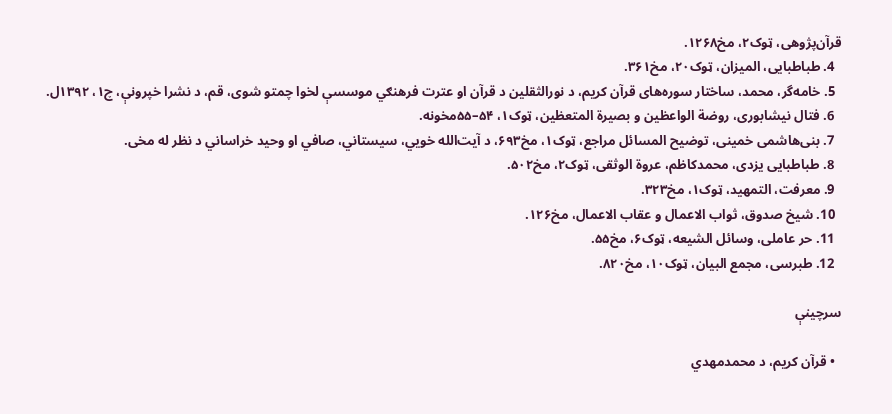قرآن‌پژوهی، ټوک۲، مخ۱۲۶۸.
  4. طباطبایی، المیزان، ټوک۲۰، مخ۳۶۱.
  5. خامه‌گر، محمد، ساختار سوره‌های قرآن کریم، د نورالثقلین د قرآن او عترت فرهنګي موسسې لخوا چمتو شوی، قم، د نشرا خپرونې، چ۱، ۱۳۹۲ل.
  6. فتال نیشابوری، روضة الواعظین و بصیرة المتعظین، ټوک۱، ۵۴–۵۵مخونه.
  7. بنی‌هاشمی خمینی، توضیح المسائل مراجع، ټوک۱، مخ۶۹۳، د آیت‌الله خویي، سیستاني، صافي او وحید خراساني د نظر له مخی.
  8. طباطبایی یزدی، محمدکاظم، عروة الوثقی، ټوک۲، مخ۵۰۲.
  9. معرفت، التمهید، ټوک۱، مخ۳۲۳.
  10. شیخ صدوق، ثواب الاعمال و عقاب الاعمال، مخ۱۲۶.
  11. حر عاملی، وسائل الشیعه، ټوک۶، مخ۵۵.
  12. طبرسی، مجمع البیان، ټوک۱۰، مخ۸۲۰.

سرچينې

  • قرآن کریم، د محمدمهدي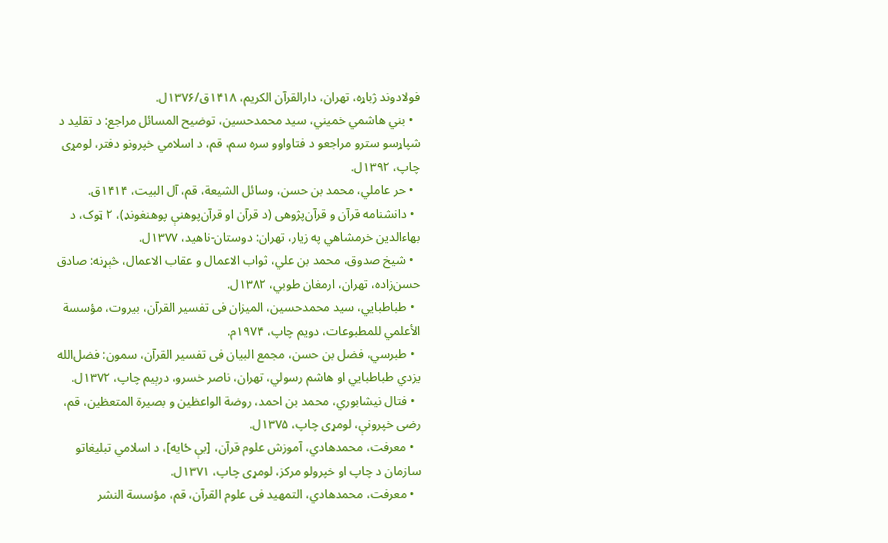فولادوند ژباړه، تهران، دارالقرآن الکریم، ۱۴۱۸ق/۱۳۷۶ل.
  • بني‌ هاشمي خمیني، سید محمدحسین، توضیح المسائل مراجع: د تقلید د شپاړسو سترو مراجعو د فتاواوو سره سم، قم، د اسلامي خپرونو دفتر، لومړی چاپ، ۱۳۹۲ل.
  • حر عاملي، محمد بن حسن، وسائل الشیعة، قم، آل البیت، ۱۴۱۴ق.
  • دانشنامه قرآن و قرآن‌پژوهی (د قرآن او قرآن‌پوهنې پوهنغونډ)، ۲ ټوک، د بهاءالدین خرمشاهي په زیار، تهران: دوستان-ناهید، ۱۳۷۷ل.
  • شیخ صدوق، محمد بن علي، ثواب الاعمال و عقاب الاعمال، څېړنه: صادق حسن‌زاده، تهران، ارمغان طوبي، ۱۳۸۲ل.
  • طباطبايي، سید محمدحسین، المیزان فی تفسیر القرآن، بیروت، مؤسسة الأعلمي للمطبوعات، دویم چاپ، ۱۹۷۴م.
  • طبرسي، فضل بن حسن، مجمع البیان فی تفسیر القرآن، سمون: فضل‌الله یزدي طباطبايي او هاشم رسولي، تهران، ناصر خسرو، درېیم چاپ، ۱۳۷۲ل.
  • فتال نیشابوري، محمد بن احمد، روضة الواعظین و بصیرة المتعظین، قم، رضی خپرونې، لومړی چاپ، ۱۳۷۵ل.
  • معرفت، محمدهادي، آموزش علوم قرآن، [بې ځایه]، د اسلامي تبلیغاتو سازمان د چاپ او خپرولو مرکز، لومړی چاپ، ۱۳۷۱ل.
  • معرفت، محمدهادي، التمهید فی علوم القرآن، قم، مؤسسة النشر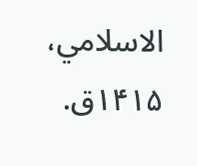الاسلامي، ۱۴۱۵ق.